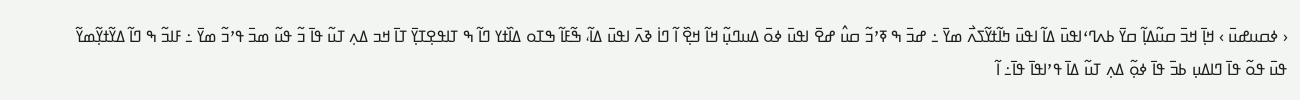‹ ߦߛߎߝߎ߫ › ߞߊ߲߫ ߞߏ߫ ߛߎ߬ߡߊ߲߬ ߛߌ߫ ߕߍߣߵߊߟߎ߫ ߡߊ߬ ߊߟߎ߫ ߤߊ߬ߙߌ߬ߖߍ߯ ߘߌ߫ ߸ ߝߏ߫ ߒ ߧߴߏ߬ ߛߎ߮ ߝߐ߫ ߊߟߎ߫ ߦߋ߫ ߡߎߣߎ߲߬ ߞߊ߬ ߞߐ߲߰ ߊ߬ ߣߊ߭ ߢߍ߫ ߊߟߎ߫ ߡߊ߬، ߒ߬ߓߊ߬ ߒߠߋ ߡߊ߰ߙߌ ߣߊ߬ ߒ ߠߊߟߐ߲ߠߌ߲߫ ߠߊ߫ ߞߏ ߡߍ߲ ߠߎ߬ ߟߊ߫ ߏ߬ ߟߎ߬ ߘߏ߫ ߟߴߏ߬ ߘߌ߫ ߸ ߓߊߏ߬ ߒ ߣߊ߬ ߡߌ߬ߙߌ߲߬ߘߌ߬ ߟߎ߫ ߟߋ߬ ߟߊ߫ ߣߊߡߎ߲ ߕߏ߫ ߟߊ߫ ߦߋ߲߬ ߡߍ߲ ߠߎ߬ ߡߊ߫ ߟߴߊߟߊ߫ ߟߊ߫߸ ߊ߬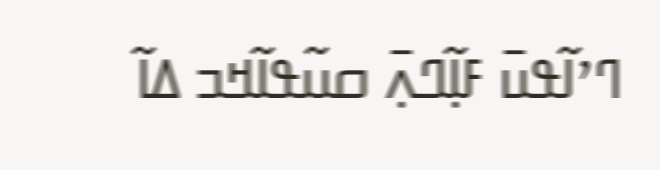ߣߴߊ߬ߟߎ߫ ߓߊ߲߬ߣߍ߲߫ ߛߎ߬ߟߊ߬ߞߏ ߡߊ߬